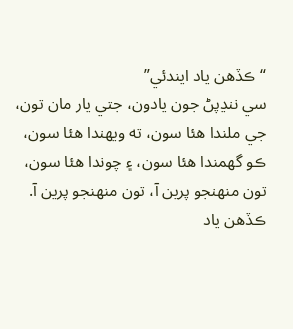“ڪڏهن ياد ايندئي”
سي ننڍپڻ جون يادون، جتي يار مان تون،
جي ملندا هئا سون، ته ويهندا هئا سون،
ڪو گهمندا هئا سون، ۽ چوندا هئا سون،
تون منهنجو پرين آ، تون منهنجو پرين آ.
ڪڏهن ياد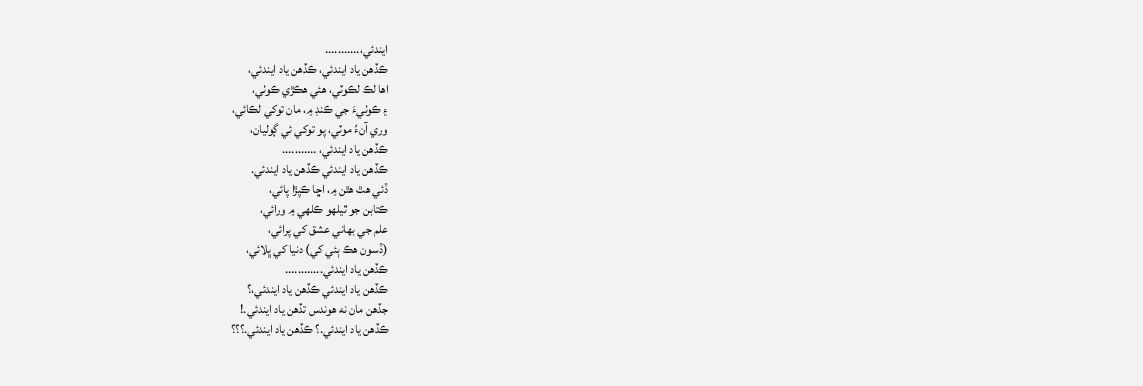ايندئي،...........
ڪڏهن ياد ايندئي، ڪڏهن ياد ايندئي،
اها لڪ لڪوٽي، هئي هڪڙي ڪوٺي،
۽ ڪوٺيءَ جي ڪنڊ ۾، مان توکي لڪائي،
وري آنءُ موٽي، پو توکي ئي ڳوليان،
ڪڏهن ياد ايندئي، ...........
ڪڏهن ياد ايندئي ڪڏهن ياد ايندئي.
ڏئي هٿ هٿن ۾، اڇا ڪپڙا پائي،
ڪتابن جو ٿيلهو ڪلهي ۾ ورائي،
علم جي بهاني عشق کي پرائي،
(ڏسون هڪ ٻئي کي) دنيا کي ڀلائي،
ڪڏهن ياد ايندئي............
ڪڏهن ياد ايندئي ڪڏهن ياد ايندئي،؟
جڏهن مان نه هوندس تڏهن ياد ايندئي.!
ڪڏهن ياد ايندئي.؟ ڪڏهن ياد ايندئي.؟؟؟